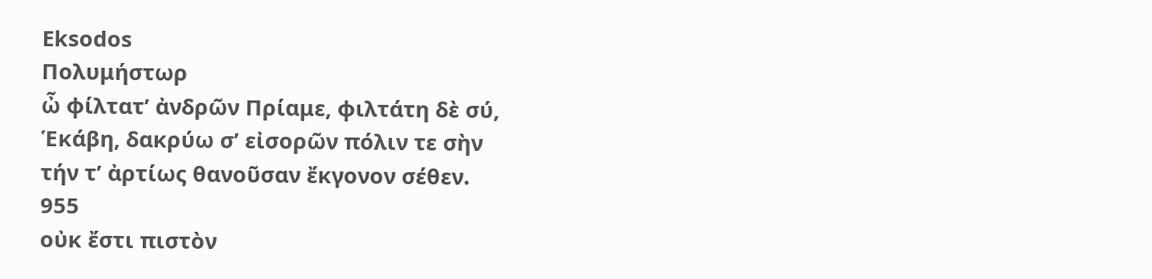Eksodos
Πολυμήστωρ
ὦ φίλτατʼ ἀνδρῶν Πρίαμε, φιλτάτη δὲ σύ,
Ἑκάβη, δακρύω σʼ εἰσορῶν πόλιν τε σὴν
τήν τʼ ἀρτίως θανοῦσαν ἔκγονον σέθεν.
955
οὐκ ἔστι πιστὸν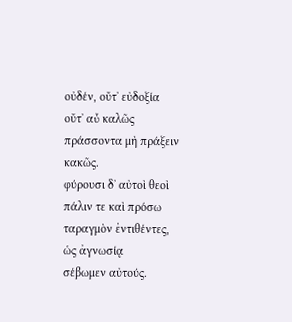οὐδέν, οὔτʼ εὐδοξία
οὔτʼ αὖ καλῶς πράσσοντα μὴ πράξειν κακῶς.
φύρουσι δʼ αὐτοὶ θεοὶ πάλιν τε καὶ πρόσω
ταραγμὸν ἐντιθέντες, ὡς ἀγνωσίᾳ
σέβωμεν αὐτούς.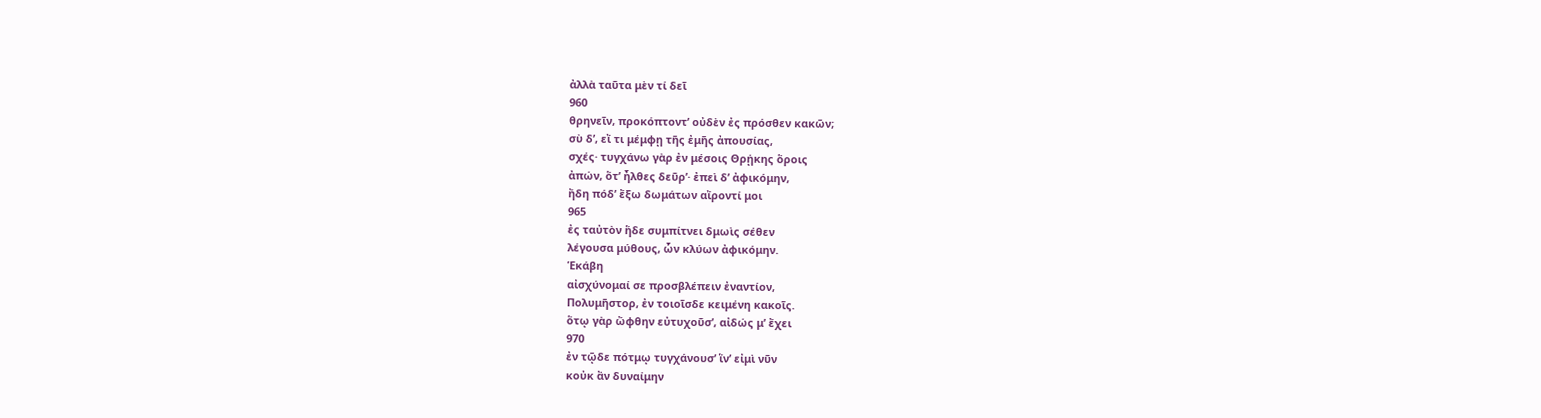ἀλλὰ ταῦτα μὲν τί δεῖ
960
θρηνεῖν, προκόπτοντʼ οὐδὲν ἐς πρόσθεν κακῶν;
σὺ δʼ, εἴ τι μέμφῃ τῆς ἐμῆς ἀπουσίας,
σχές· τυγχάνω γὰρ ἐν μέσοις Θρῄκης ὅροις
ἀπών, ὅτʼ ἦλθες δεῦρʼ· ἐπεὶ δʼ ἀφικόμην,
ἤδη πόδʼ ἔξω δωμάτων αἴροντί μοι
965
ἐς ταὐτὸν ἥδε συμπίτνει δμωὶς σέθεν
λέγουσα μύθους, ὧν κλύων ἀφικόμην.
Ἑκάβη
αἰσχύνομαί σε προσβλέπειν ἐναντίον,
Πολυμῆστορ, ἐν τοιοῖσδε κειμένη κακοῖς.
ὅτῳ γὰρ ὤφθην εὐτυχοῦσʼ, αἰδώς μʼ ἔχει
970
ἐν τῷδε πότμῳ τυγχάνουσʼ ἵνʼ εἰμὶ νῦν
κοὐκ ἂν δυναίμην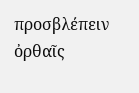προσβλέπειν ὀρθαῖς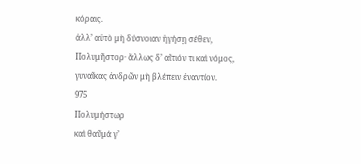κόραις.
ἀλλʼ αὐτὸ μὴ δύσνοιαν ἡγήσῃ σέθεν,
Πολυμῆστορ· ἄλλως δʼ αἴτιόν τι καὶ νόμος,
γυναῖκας ἀνδρῶν μὴ βλέπειν ἐναντίον.
975
Πολυμήστωρ
καὶ θαῦμά γʼ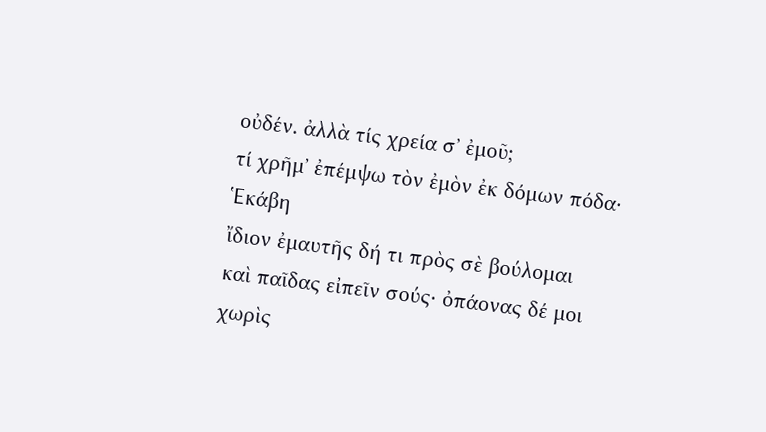οὐδέν. ἀλλὰ τίς χρεία σʼ ἐμοῦ;
τί χρῆμʼ ἐπέμψω τὸν ἐμὸν ἐκ δόμων πόδα·
Ἑκάβη
ἴδιον ἐμαυτῆς δή τι πρὸς σὲ βούλομαι
καὶ παῖδας εἰπεῖν σούς· ὀπάονας δέ μοι
χωρὶς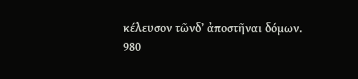κέλευσον τῶνδʼ ἀποστῆναι δόμων.
980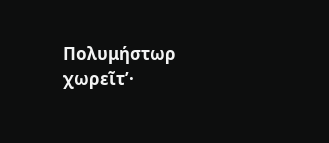Πολυμήστωρ
χωρεῖτʼ·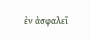ἐν ἀσφαλεῖ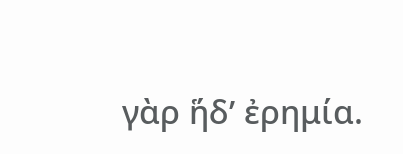γὰρ ἥδʼ ἐρημία.